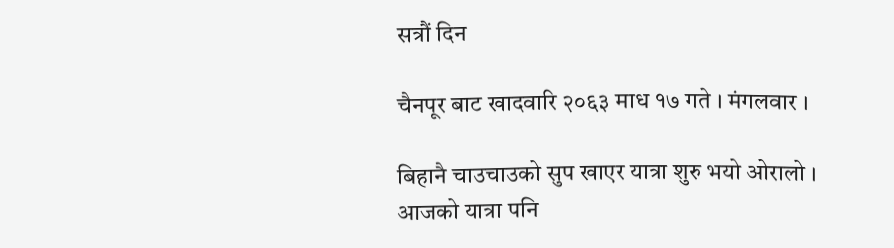सत्रौं दिन

चैनपूर बाट खादवारि २०६३ माध १७ गते । मंगलवार ।

बिहानै चाउचाउको सुप खाएर यात्रा शुरु भयो ओरालो । आजको यात्रा पनि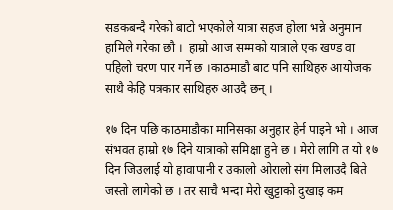सडकबन्दै गरेको बाटो भएकोले यात्रा सहज होला भन्ने अनुमान हामिले गरेका छौ ।  हाम्रो आज सम्मको यात्राले एक खण्ड वा पहिलो चरण पार गर्ने छ ।काठमाडौ बाट पनि साथिहरु आयोजक साथै केहि पत्रकार साथिहरु आउदै छन् ।

१७ दिन पछि काठमाडौका मानिसका अनुहार हेर्न पाइने भो । आज संभवत हाम्रो १७ दिने यात्राको समिक्षा हुने छ । मेरो लागि त यो १७ दिन जिउलाई यो हावापानी र उकालो ओरालो संग मिलाउदै बिते जस्तो लागेको छ । तर साचै भन्दा मेरो खुट्टाको दुखाइ कम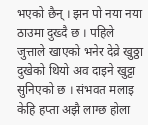भएको छैन् । झन पो नया नया ठाउमा दुख्दै छ । पहिले जुत्ताले खाएको भनेर देव्रे खुठ्ठा दुखेको थियो अव दाइने खुट्टा सुनिएको छ । संभवत मलाइ केहि हप्ता अझै लाग्छ होला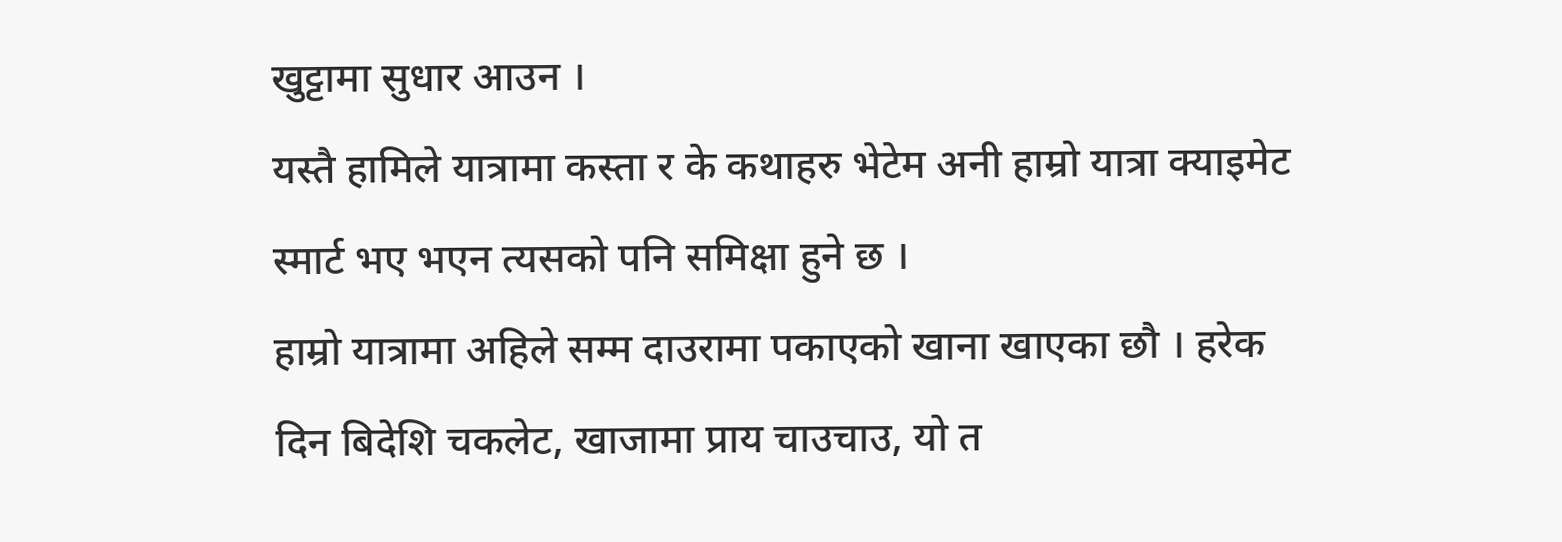खुट्टामा सुधार आउन ।
यस्तै हामिले यात्रामा कस्ता र के कथाहरु भेटेम अनी हाम्रो यात्रा क्याइमेट स्मार्ट भए भएन त्यसको पनि समिक्षा हुने छ ।
हाम्रो यात्रामा अहिले सम्म दाउरामा पकाएको खाना खाएका छौ । हरेक दिन बिदेशि चकलेट, खाजामा प्राय चाउचाउ, यो त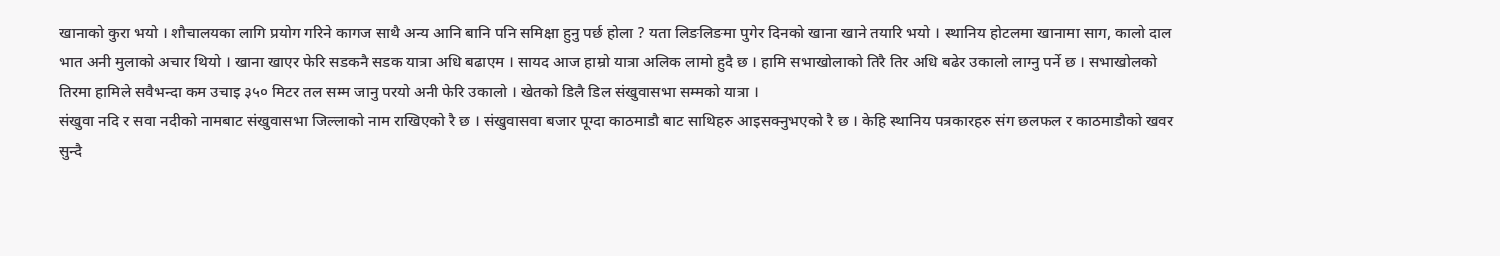खानाको कुरा भयो । शौचालयका लागि प्रयोग गरिने कागज साथै अन्य आनि बानि पनि समिक्षा हुनु पर्छ होला ? यता लिङलिङमा पुगेर दिनको खाना खाने तयारि भयो । स्थानिय होटलमा खानामा साग, कालो दाल भात अनी मुलाको अचार थियो । खाना खाएर फेरि सडकनै सडक यात्रा अधि बढाएम । सायद आज हाम्रो यात्रा अलिक लामो हुदै छ । हामि सभाखोलाको तिरै तिर अधि बढेर उकालो लाग्नु पर्ने छ । सभाखोलको तिरमा हामिले सवैभन्दा कम उचाइ ३५० मिटर तल सम्म जानु परयो अनी फेरि उकालो । खेतको डिलै डिल संखुवासभा सम्मको यात्रा ।
संखुवा नदि र सवा नदीको नामबाट संखुवासभा जिल्लाको नाम राखिएको रै छ । संखुवासवा बजार पूग्दा काठमाडौ बाट साथिहरु आइसक्नुभएको रै छ । केहि स्थानिय पत्रकारहरु संग छलफल र काठमाडौको खवर सुन्दै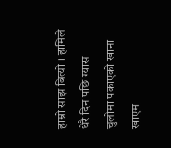हाम्रो साझ बित्यो । हामिले धेरै दिन पछि ग्यास चुलोमा पकाएको खाना खाएम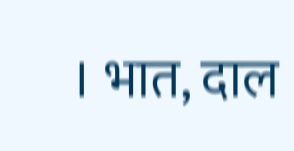। भात, दाल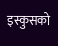इस्कुसको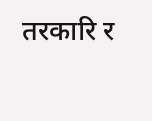तरकारि र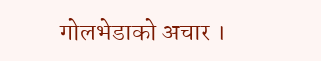गोलभेडाको अचार ।